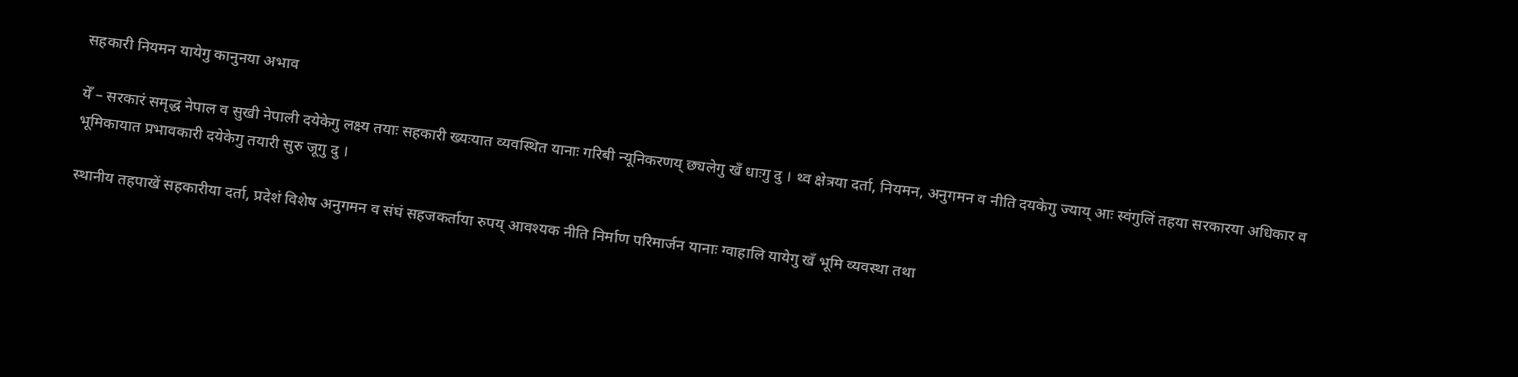सहकारी नियमन यायेगु कानुनया अभाव

येँ – सरकारं समृद्ध नेपाल व सुखी नेपाली दयेकेगु लक्ष्य तयाः सहकारी ख्यःयात व्यवस्थित यानाः गरिबी न्यूनिकरणय् छ्यलेगु खँ धाःगु दु । थ्व क्षेत्रया दर्ता, नियमन, अनुगमन व नीति दयकेगु ज्याय् आः स्वंगुलिं तहया सरकारया अधिकार व भूमिकायात प्रभावकारी दयेकेगु तयारी सुरु जूगु दु ।

स्थानीय तहपाखें सहकारीया दर्ता, प्रदेशं विशेष अनुगमन व संघं सहजकर्ताया रुपय् आवश्यक नीति निर्माण परिमार्जन यानाः ग्वाहालि यायेगु खँ भूमि व्यवस्था तथा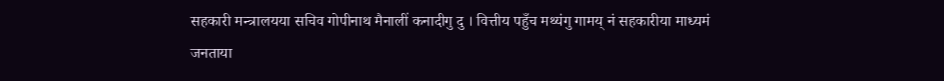सहकारी मन्त्रालयया सचिव गोपीनाथ मैनालीं कनादीगु दु । वित्तीय पहुँच मथ्यंगु गामय् नं सहकारीया माध्यमं जनताया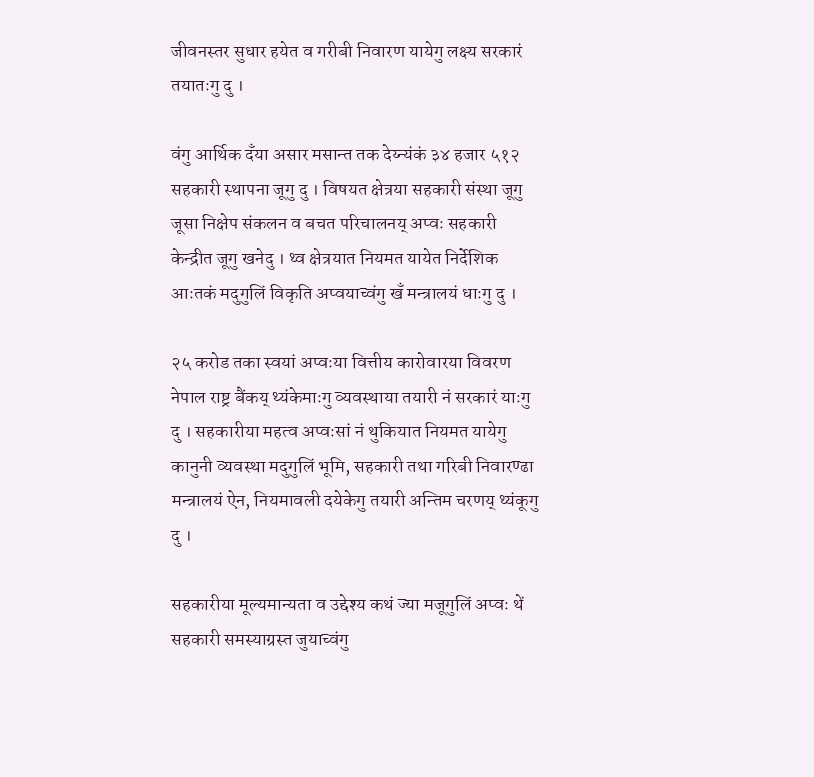जीवनस्तर सुधार हयेत व गरीबी निवारण यायेगु लक्ष्य सरकारं तयातःगु दु ।

वंगु आर्थिक दँया असार मसान्त तक देय्न्यंकं ३४ हजार ५१२ सहकारी स्थापना जूगु दु । विषयत क्षेत्रया सहकारी संस्था जूगु जूसा निक्षेप संकलन व बचत परिचालनय् अप्वः सहकारी केन्द्रीत जूगु खनेदु । थ्व क्षेत्रयात नियमत यायेत निर्देशिक आःतकं मदुगुलिं विकृति अप्वयाच्वंगु खँ मन्त्रालयं धाःगु दु ।

२५ करोड तका स्वयां अप्वःया वित्तीय कारोवारया विवरण नेपाल राष्ट्र बैंकय् थ्यंकेमाःगु व्यवस्थाया तयारी नं सरकारं याःगु दु । सहकारीया महत्व अप्वःसां नं थुकियात नियमत यायेगु कानुनी व्यवस्था मदुगुलिं भूमि, सहकारी तथा गरिबी निवारण्ढा मन्त्रालयं ऐन, नियमावली दयेकेगु तयारी अन्तिम चरणय् थ्यंकूगु दु ।

सहकारीया मूल्यमान्यता व उद्देश्य कथं ज्या मजूगुलिं अप्वः थें सहकारी समस्याग्रस्त जुयाच्वंगु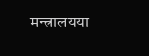मन्त्रालयया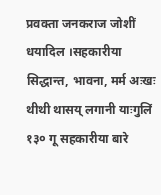प्रवक्ता जनकराज जोशीं धयादिल ।सहकारीया सिद्धान्त, भावना, मर्म अःखः थीथी थासय् लगानी याःगुलिं १३० गू सहकारीया बारे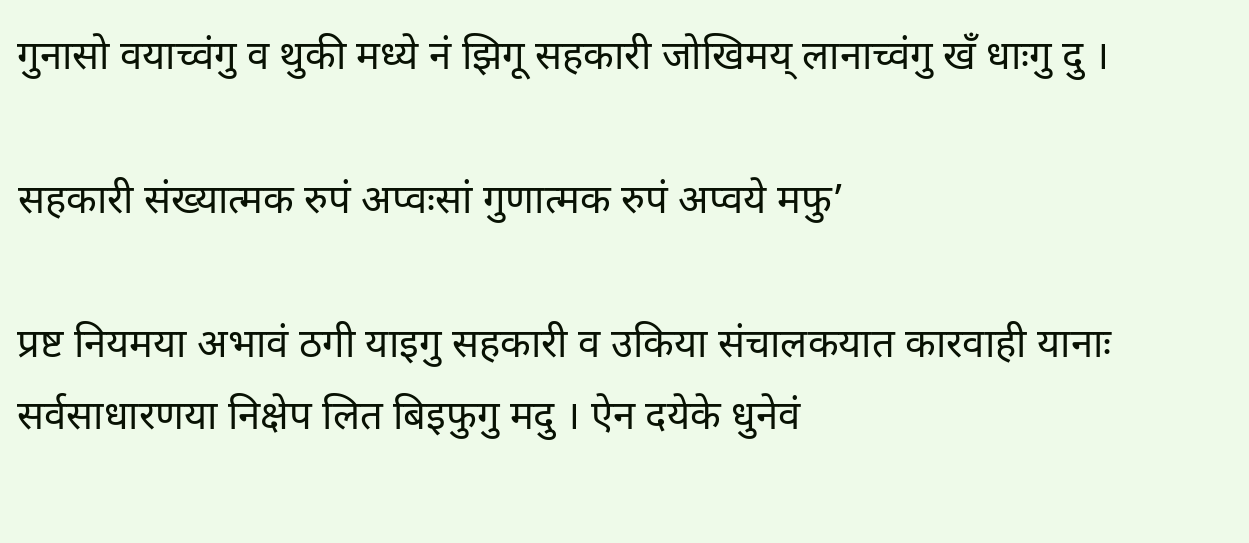गुनासो वयाच्वंगु व थुकी मध्ये नं झिगू सहकारी जोखिमय् लानाच्वंगु खँ धाःगु दु ।

सहकारी संख्यात्मक रुपं अप्वःसां गुणात्मक रुपं अप्वये मफु’

प्रष्ट नियमया अभावं ठगी याइगु सहकारी व उकिया संचालकयात कारवाही यानाः सर्वसाधारणया निक्षेप लित बिइफुगु मदु । ऐन दयेके धुनेवं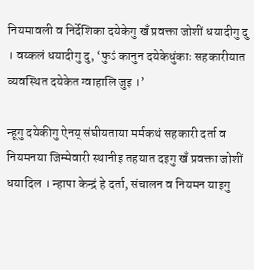नियमावली व निर्देशिका दयेकेगु खँ प्रवक्ता जोशीं धयादीगु दु । वय्कलं धयादीगु दु, ‘फुऽं कानुन दयेकेधुंकाः सहकारीयात व्यवस्थित दयेकेत ग्वाहालि जुइ ।’

न्हूगु दयेकीगु ऐनय् संघीयताया मर्मकथं सहकारी दर्ता व नियमनया जिम्मेवारी स्थानीइ तहयात दइगु खँ प्रवक्ता जोशीं धयादिल । न्हापा केन्द्रं हे दर्ता, संचालन व नियमन याइगु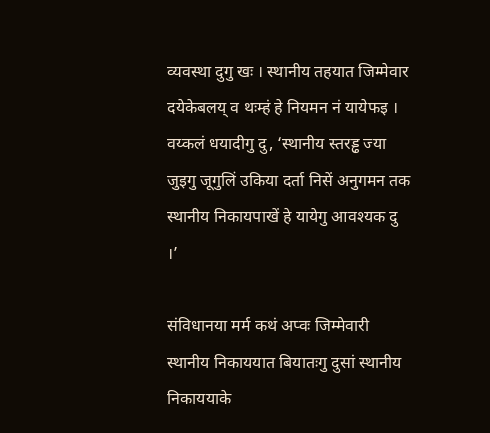व्यवस्था दुगु खः । स्थानीय तहयात जिम्मेवार दयेकेबलय् व थःम्हं हे नियमन नं यायेफइ । वय्कलं धयादीगु दु, ‘स्थानीय स्तरड्ढ ज्या जुइगु जूगुलिं उकिया दर्ता निसें अनुगमन तक स्थानीय निकायपाखें हे यायेगु आवश्यक दु ।’

संविधानया मर्म कथं अप्वः जिम्मेवारी स्थानीय निकाययात बियातःगु दुसां स्थानीय निकाययाके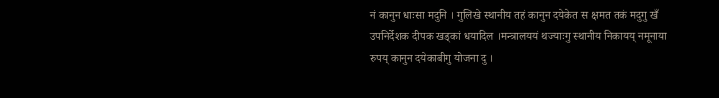नं कानुन धाःसा मदुनि । गुलिखे स्थानीय तहं कानुन दयेकेत स क्षमत तकं मदुगु खँ उपनिर्देशक दीपक खड्कां धयादिल ।मन्त्रालययं थज्याःगु स्थानीय निकायय् नमूनाया रुपय् कानुन दयेकाबीगु योजना दु ।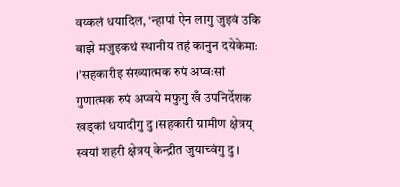वय्कलं धयादिल, ‘न्हापां ऐन लागु जुइवं उकि बाझे मजुइकथं स्थानीय तहं कानुन दयेकेमाः ।’सहकारीइ संख्यात्मक रुपं अप्वःसां गुणात्मक रुपं अप्वये मफुगु खँ उपनिर्देशक खड्कां धयादीगु दु ।सहकारी ग्रामीण क्षेत्रय् स्वयां शहरी क्षेत्रय् केन्द्रीत जुयाच्वंगु दु ।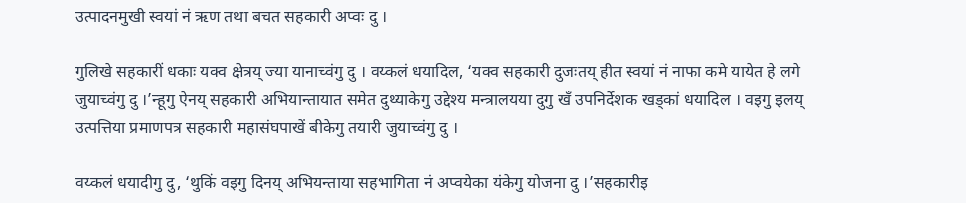उत्पादनमुखी स्वयां नं ऋण तथा बचत सहकारी अप्वः दु ।

गुलिखे सहकारीं धकाः यक्व क्षेत्रय् ज्या यानाच्वंगु दु । वय्कलं धयादिल, ‘यक्व सहकारी दुजःतय् हीत स्वयां नं नाफा कमे यायेत हे लगे जुयाच्वंगु दु ।’न्हूगु ऐनय् सहकारी अभियान्तायात समेत दुथ्याकेगु उद्देश्य मन्त्रालयया दुगु खँ उपनिर्देशक खड्कां धयादिल । वइगु इलय् उत्पत्तिया प्रमाणपत्र सहकारी महासंघपाखें बीकेगु तयारी जुयाच्वंगु दु ।

वय्कलं धयादीगु दु, ‘थुकिं वइगु दिनय् अभियन्ताया सहभागिता नं अप्वयेका यंकेगु योजना दु ।’सहकारीइ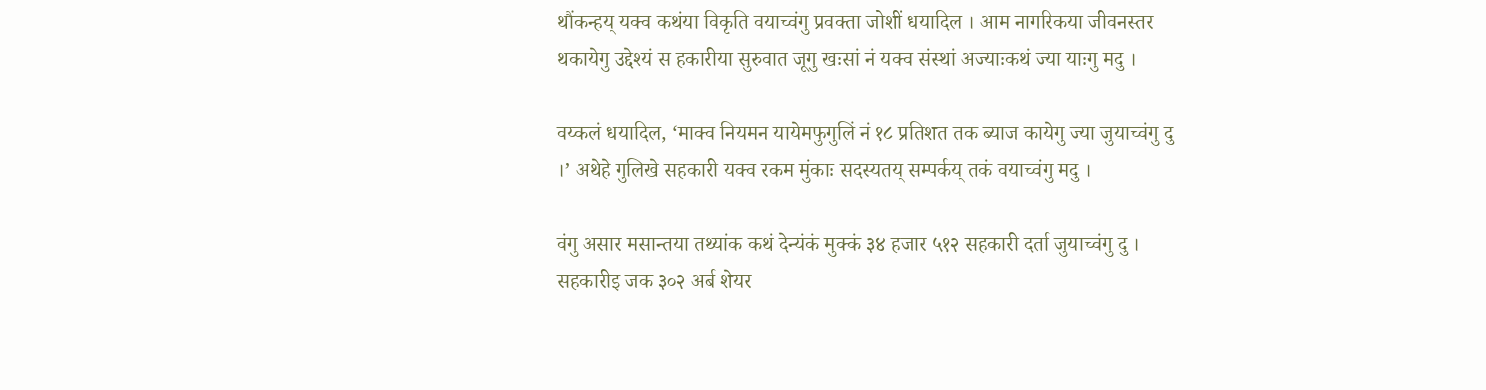थौंकन्हय् यक्व कथंया विकृति वयाच्वंगु प्रवक्ता जोशीं धयादिल । आम नागरिकया जीवनस्तर थकायेगु उद्देश्यं स हकारीया सुरुवात जूगु खःसां नं यक्व संस्थां अज्याःकथं ज्या याःगु मदु ।

वय्कलं धयादिल, ‘माक्व नियमन यायेमफुगुलिं नं १८ प्रतिशत तक ब्याज कायेगु ज्या जुयाच्वंगु दु ।’ अथेहे गुलिखे सहकारी यक्व रकम मुंकाः सदस्यतय् सम्पर्कय् तकं वयाच्वंगु मदु ।

वंगु असार मसान्तया तथ्यांक कथं देन्यंकं मुक्कं ३४ हजार ५१२ सहकारी दर्ता जुयाच्वंगु दु । सहकारीइ जक ३०२ अर्ब शेयर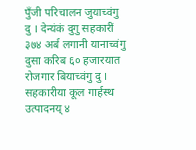पुँजी परिचालन जुयाच्वंगु दु । देन्यंकं दुगु सहकारीं ३७४ अर्ब लगानी यानाच्वंगु दुसा करिब ६० हजारयात रोजगार बियाच्वंगु दु । सहकारीया कूल गार्हस्थ उत्पादनय् ४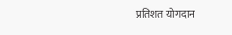प्रतिशत योगदान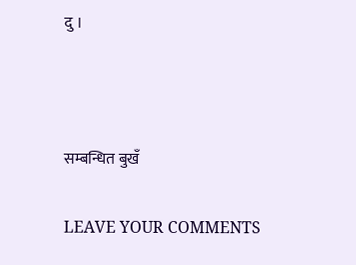दु ।



सम्बन्धित बुखँ

LEAVE YOUR COMMENTS